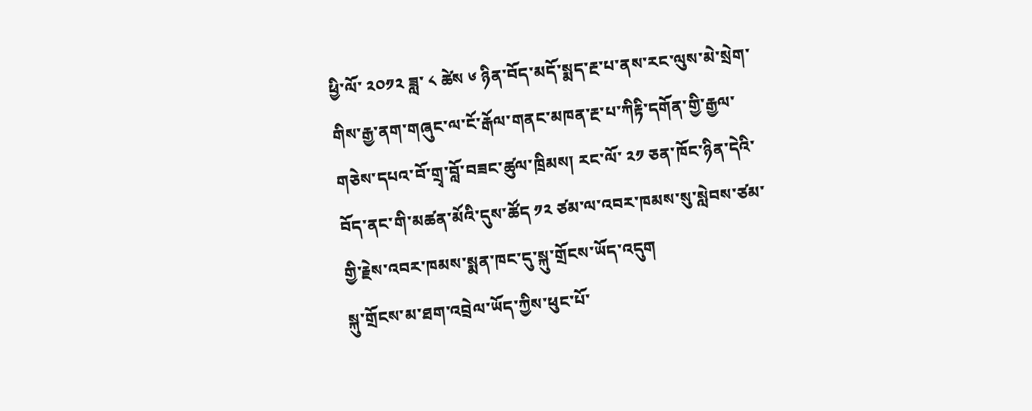ཕྱི་ལོ་ ༢༠༡༢ ཟླ་ ༨ ཚེས ༦ ཉིན་བོད་མདོ་སྨད་རྔ་པ་ནས་རང་ལུས་མེ་སྲེག་གིས་རྒྱ་ནག་གཞུང་ལ་ངོ་རྒོལ་གནང་མཁན་རྔ་པ་ཀིརྟི་དགོན་གྱི་རྒྱལ་གཅེས་དཔའ་བོ་གྲྭ་བློ་བཟང་ཚུལ་ཁྲིམས། རང་ལོ་ ༢༡ ཅན་ཁོང་ཉིན་དེའི་བོད་ནང་གི་མཚན་མོའི་དུས་ཚོད ༡༢ ཙམ་ལ་འབར་ཁམས་སུ་སླེབས་ཙམ་གྱི་རྗེས་འབར་ཁམས་སྨན་ཁང་དུ་སྐུ་གྲོངས་ཡོད་འདུག
སྐུ་གྲོངས་མ་ཐག་འབྲེལ་ཡོད་ཀྱིས་ཕུང་པོ་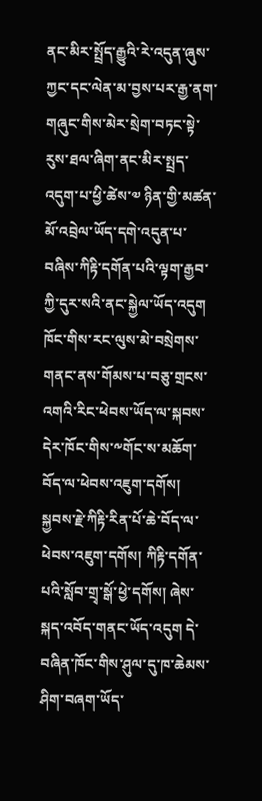ནང་མིར་སྤྲོད་རྒྱུའི་རེ་འདུན་ཞུས་ཀྱང་དང་ལེན་མ་བྱས་པར་རྒྱ་ནག་གཞུང་གིས་མེར་སྲེག་བཏང་སྟེ་རུས་ཐལ་ཞིག་ནང་མིར་སྤྲད་འདུག་པ་ཕྱི་ཚེས་༧ ཉིན་གྱི་མཚན་མོ་འབྲེལ་ཡོད་དགེ་འདུན་པ་བཞིས་ཀིརྟི་དགོན་པའི་ལྟག་རྒྱབ་ཀྱི་དུར་སའི་ནང་སྐྱེལ་ཡོད་འདུག ཁོང་གིས་རང་ལུས་མེ་བསྲེགས་གནང་ནས་གོམས་པ་བཅུ་གྲངས་འགའི་རིང་ཕེབས་ཡོད་ལ་སྐབས་དེར་ཁོང་གིས་༸གོང་ས་མཆོག་བོད་ལ་ཕེབས་འཇུག་དགོས། སྐྱབས་རྗེ་ཀིརྟི་རིན་པོ་ཆེ་བོད་ལ་ཕེབས་འཇུག་དགོས། ཀིརྟི་དགོན་པའི་སློབ་གྲྭ་སྒོ་ཕྱེ་དགོས། ཞེས་སྐད་འབོད་གནང་ཡོད་འདུག དེ་བཞིན་ཁོང་གིས་ཤུལ་དུ་ཁ་ཆེམས་ཤིག་བཞག་ཡོད་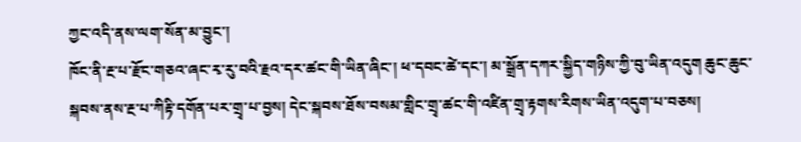ཀྱང་འདི་ནས་ལག་སོན་མ་བྱུང་།
ཁོང་ནི་རྔ་པ་རྫོང་གཅའ་ཞང་རྭ་རུ་བའི་རྗའ་དར་ཚང་གི་ཡིན་ཞིང་། ཕ་དབང་ཚེ་དང་། མ་སྒྲོན་དཀར་སྐྱིད་གཉིས་ཀྱི་བུ་ཡིན་འདུག ཆུང་ཆུང་སྐབས་ནས་རྔ་པ་ཀིརྟི་དགོན་པར་གྲྭ་པ་བྱས། དེང་སྐབས་ཐོས་བསམ་གླིང་གྲྭ་ཚང་གི་འཛིན་གྲྭ་རྟགས་རིགས་ཡིན་འདུག་པ་བཅས།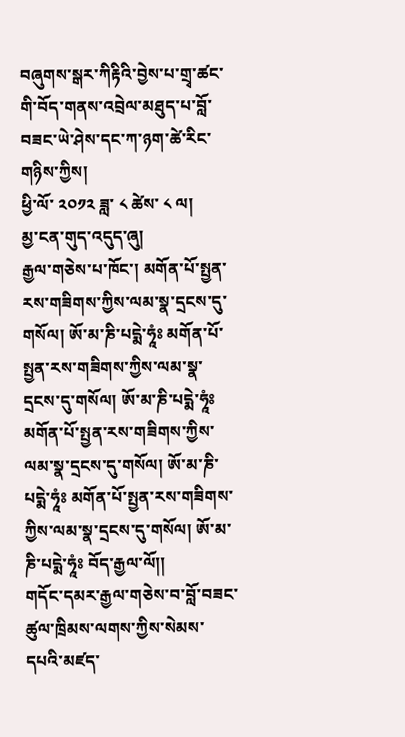བཞུགས་སྒར་ཀིརྟིའི་བྱེས་པ་གྲྭ་ཚང་གི་བོད་གནས་འབྲེལ་མཐུད་པ་བློ་བཟང་ཡེ་ཤེས་དང་ཀ་ཉག་ཚེ་རིང་གཉིས་ཀྱིས།
ཕྱི་ལོ་ ༢༠༡༢ ཟླ་ ༨ ཚེས་ ༨ ལ།
མྱ་ངན་གུད་འདུད་ཞུ།
རྒྱལ་གཅེས་པ་ཁོང་། མགོན་པོ་སྤྱན་རས་གཟིགས་ཀྱིས་ལམ་སྣ་དྲངས་དུ་གསོལ། ཨོ་མ་ཎི་པདྨེ་ཧཱཾཿ མགོན་པོ་སྤྱན་རས་གཟིགས་ཀྱིས་ལམ་སྣ་དྲངས་དུ་གསོལ། ཨོ་མ་ཎི་པདྨེ་ཧཱཾཿ མགོན་པོ་སྤྱན་རས་གཟིགས་ཀྱིས་ལམ་སྣ་དྲངས་དུ་གསོལ། ཨོ་མ་ཎི་པདྨེ་ཧཱཾཿ མགོན་པོ་སྤྱན་རས་གཟིགས་ཀྱིས་ལམ་སྣ་དྲངས་དུ་གསོལ། ཨོ་མ་ཎི་པདྨེ་ཧཱཾཿ བོད་རྒྱལ་ལོ།།
གདོང་དམར་རྒྱལ་གཅེས་བ་བློ་བཟང་ཚུལ་ཁྲིམས་ལགས་ཀྱིས་སེམས་དཔའི་མཛད་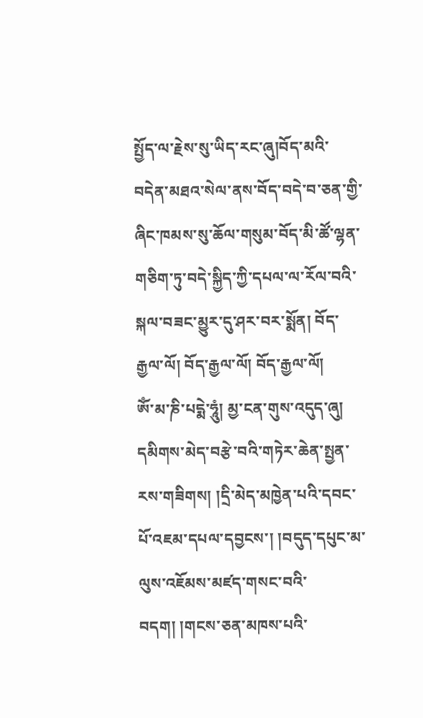སྤྱོད་ལ་རྗེས་སུ་ཡིད་རང་ཞུ།བོད་མའི་བདེན་མཐའ་སེལ་ནས་བོད་བདེ་བ་ཅན་གྱི་ཞིང་ཁམས་སུ་ཆོལ་གསུམ་བོད་མི་ཚོ་ལྷན་གཅིག་ཏུ་བདེ་སྐྱིད་ཀྱི་དཔལ་ལ་རོལ་བའི་སྐལ་བཟང་མྱུར་དུ་ཤར་བར་སྨོན། བོད་རྒྱལ་ལོ། བོད་རྒྱལ་ལོ། བོད་རྒྱལ་ལོ།
ཨོཾ་མ་ཎི་པདྨེ་ཧཱུཾ། མྱ་ངན་གུས་འདུད་ཞུ།
དམིགས་མེད་བརྩེ་བའི་གཏེར་ཆེན་སྤྱན་རས་གཟིགས། །དྲི་མེད་མཁྱེན་པའི་དབང་པོ་འཇམ་དཔལ་དབྱངས་། །བདུད་དཔུང་མ་ལུས་འཇོམས་མཛད་གསང་བའི་བདག། །གངས་ཅན་མཁས་པའི་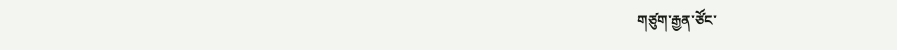གཙུག་རྒྱན་ཙོང་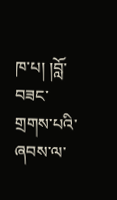ཁ་པ། །བློ་བཟང་གྲགས་པའི་ཞབས་ལ་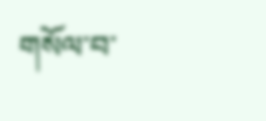གསོལ་བ་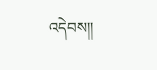འདེབས།།